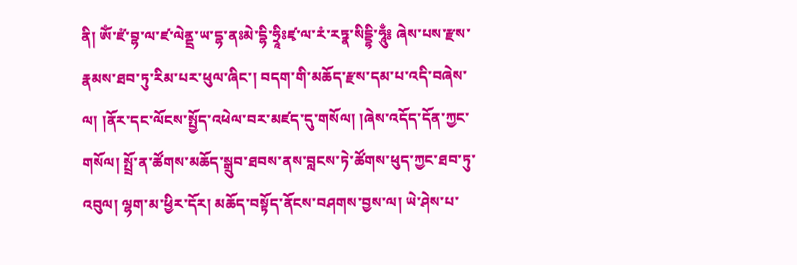ནི། ཨོཾ་ཛཾ་བྷ་ལ་ཛ་ལེནྡྲ་ཡ་དྷ་ནཿམེ་དྷི་ཧྲཱིཿཛྭ་ལ་རཾ་རཏྣ་སིདྡྷི་ཧཱུྃ༔ ཞེས་པས་རྫས་རྣམས་ཐབ་ཏུ་རིམ་པར་ཕུལ་ཞིང་། བདག་གི་མཆོད་རྫས་དམ་པ་འདི་བཞེས་ལ། །ནོར་དང་ལོངས་སྤྱོད་འཕེལ་བར་མཛད་དུ་གསོལ། །ཞེས་འདོད་དོན་ཀྱང་གསོལ། སྤྲོ་ན་ཚོགས་མཆོད་སྒྲུབ་ཐབས་ནས་བླངས་ཏེ་ཚོགས་ཕུད་ཀྱང་ཐབ་ཏུ་འབུལ། ལྷག་མ་ཕྱིར་དོར། མཆོད་བསྟོད་ནོངས་བཤགས་བྱས་ལ། ཡེ་ཤེས་པ་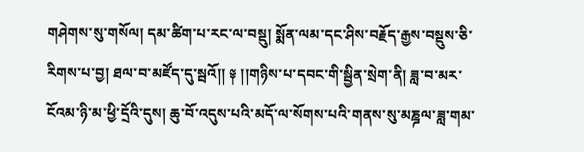གཤེགས་སུ་གསོལ། དམ་ཚིག་པ་རང་ལ་བསྡུ། སྨོན་ལམ་དང་ཤིས་བརྗོད་རྒྱས་བསྡུས་ཅི་རིགས་པ་བྱ། ཐལ་བ་མཛོད་དུ་སྦའོ།། ༈ །།གཉིས་པ་དབང་གི་སྦྱིན་སྲེག་ནི། ཟླ་བ་མར་ངོའམ་ཉི་མ་ཕྱི་དྲོའི་དུས། ཆུ་བོ་འདུས་པའི་མདོ་ལ་སོགས་པའི་གནས་སུ་མཎྜལ་ཟླ་གམ་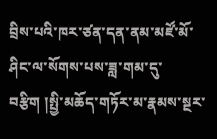བྲིས་པའི་ཁར་ཙན་དན་ནམ་མཛོ་མོ་ཤིང་ལ་སོགས་པས་ཟླ་གམ་དུ་བརྩིག །སྤྱི་མཆོད་གཏོར་མ་རྣམས་སྔར་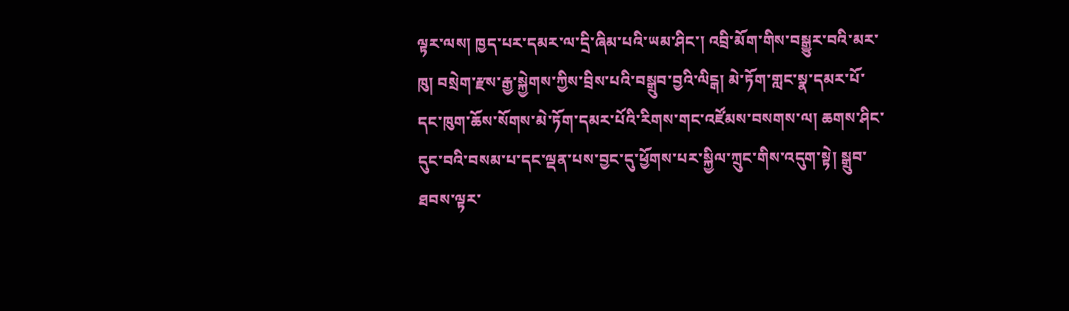ལྟར་ལས། ཁྱད་པར་དམར་ལ་དྲི་ཞིམ་པའི་ཡམ་ཤིང་། འབྲི་མོག་གིས་བསྒྱུར་བའི་མར་ཁུ། བསྲེག་རྫས་རྒྱ་སྐྱེགས་ཀྱིས་བྲིས་པའི་བསྒྲུབ་བྱའི་ལིངྒ། མེ་ཏོག་གླང་སྣ་དམར་པོ་དང་ཁུག་ཆོས་སོགས་མེ་ཏོག་དམར་པོའི་རིགས་གང་འཛོམས་བསགས་ལ། ཆགས་ཤིང་དུང་བའི་བསམ་པ་དང་ལྡན་པས་བྱང་དུ་ཕྱོགས་པར་སྐྱིལ་ཀྲུང་གིས་འདུག་སྟེ། སྒྲུབ་ཐབས་ལྟར་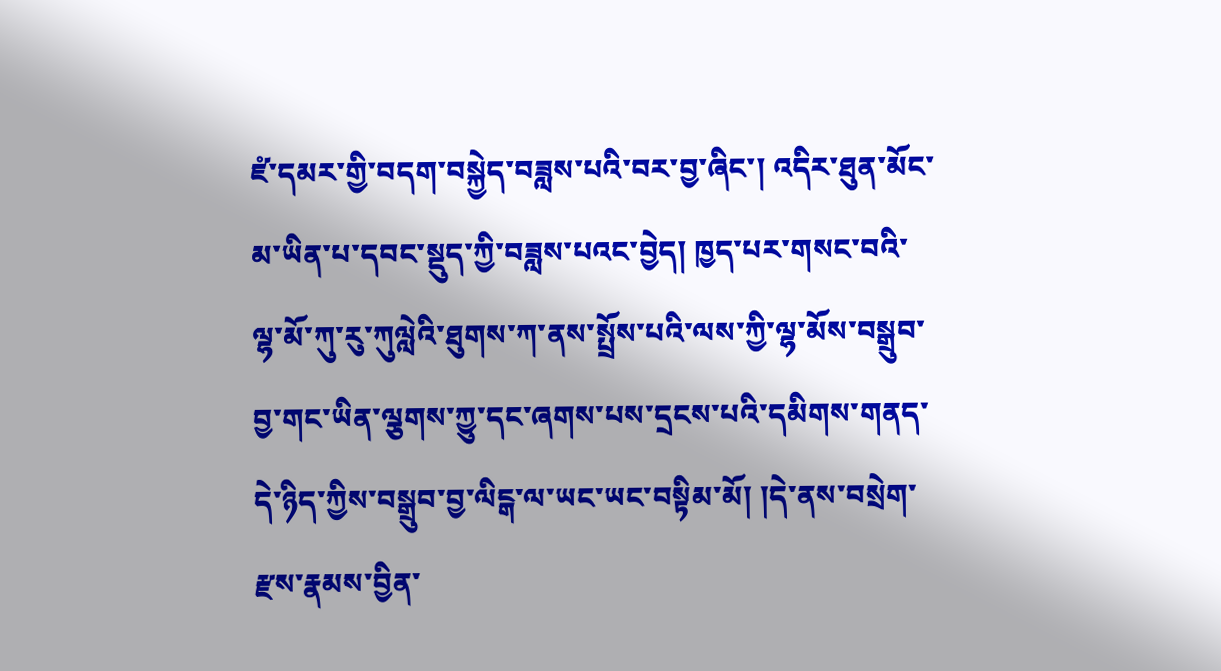ཛཾ་དམར་གྱི་བདག་བསྐྱེད་བཟླས་པའི་བར་བྱ་ཞིང་། འདིར་ཐུན་མོང་མ་ཡིན་པ་དབང་སྡུད་ཀྱི་བཟླས་པའང་བྱེད། ཁྱད་པར་གསང་བའི་ལྷ་མོ་ཀུ་རུ་ཀུལླེའི་ཐུགས་ཀ་ནས་སྤྲོས་པའི་ལས་ཀྱི་ལྷ་མོས་བསྒྲུབ་བྱ་གང་ཡིན་ལྕགས་ཀྱུ་དང་ཞགས་པས་དྲངས་པའི་དམིགས་གནད་དེ་ཉིད་ཀྱིས་བསྒྲུབ་བྱ་ལིངྒ་ལ་ཡང་ཡང་བསྟིམ་མོ། །དེ་ནས་བསྲེག་རྫས་རྣམས་བྱིན་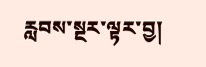རླབས་སྔར་ལྟར་བྱ།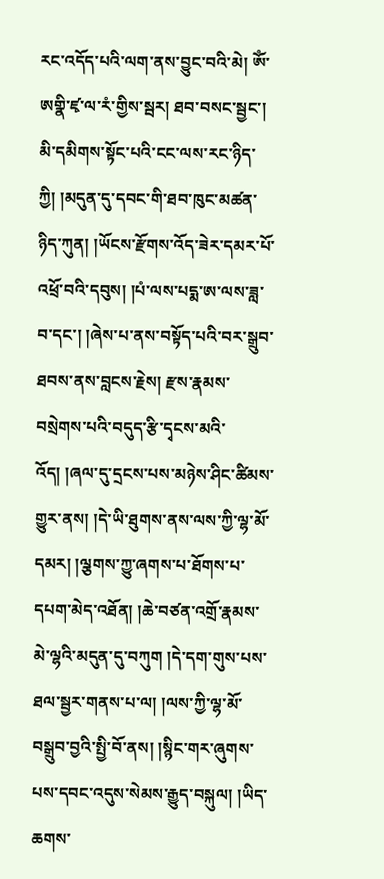རང་འདོད་པའི་ལག་ནས་བྱུང་བའི་མེ། ཨོཾ་ཨགྣི་ཛྭ་ལ་རཾ་གྱིས་སྦར། ཐབ་བསང་སྦྱང་། མི་དམིགས་སྟོང་པའི་ངང་ལས་རང་ཉིད་ཀྱི། །མདུན་དུ་དབང་གི་ཐབ་ཁུང་མཚན་ཉིད་ཀུན། །ཡོངས་རྫོགས་འོད་ཟེར་དམར་པོ་འཕྲོ་བའི་དབུས། །པཾ་ལས་པདྨ་ཨ་ལས་ཟླ་བ་དང་། །ཞེས་པ་ནས་བསྟོད་པའི་བར་སྒྲུབ་ཐབས་ནས་བླངས་རྗེས། རྫས་རྣམས་བསྲེགས་པའི་བདུད་རྩི་དྭངས་མའི་འོད། །ཞལ་དུ་དྲངས་པས་མཉེས་ཤིང་ཚིམས་གྱུར་ནས། །དེ་ཡི་ཐུགས་ནས་ལས་ཀྱི་ལྷ་མོ་དམར། །ལྕགས་ཀྱུ་ཞགས་པ་ཐོགས་པ་དཔག་མེད་འཐོན། །ཆེ་བཙན་འགྲོ་རྣམས་མེ་ལྷའི་མདུན་དུ་བཀུག །དེ་དག་གུས་པས་ཐལ་སྦྱར་གནས་པ་ལ། །ལས་ཀྱི་ལྷ་མོ་བསྒྲུབ་བྱའི་སྤྱི་བོ་ནས། །སྙིང་གར་ཞུགས་པས་དབང་འདུས་སེམས་རྒྱུད་བསྐུལ། །ཡིད་ཆགས་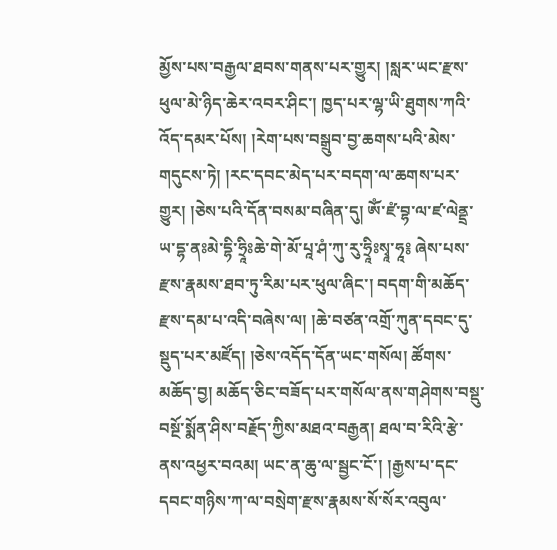མྱོས་པས་བརྒྱལ་ཐབས་གནས་པར་གྱུར། །སླར་ཡང་རྫས་ཕུལ་མེ་ཉིད་ཆེར་འབར་ཤིང་། ཁྱད་པར་ལྷ་ཡི་ཐུགས་ཀའི་འོད་དམར་པོས། །རེག་པས་བསྒྲུབ་བྱ་ཆགས་པའི་མེས་གདུངས་ཏེ། །རང་དབང་མེད་པར་བདག་ལ་ཆགས་པར་གྱུར། །ཅེས་པའི་དོན་བསམ་བཞིན་དུ། ཨོཾ་ཛཾ་བྷ་ལ་ཛ་ལེནྡྲ་ཡ་དྷ་ནཿམེ་དྷི་ཧྲཱིཿཆེ་གེ་མོ་པཱ་ཤཾ་ཀུ་རུ་ཧྲཱིཿསྭཱ་ཧཱ༔ ཞེས་པས་རྫས་རྣམས་ཐབ་ཏུ་རིམ་པར་ཕུལ་ཞིང་། བདག་གི་མཆོད་རྫས་དམ་པ་འདི་བཞེས་ལ། །ཆེ་བཙན་འགྲོ་ཀུན་དབང་དུ་སྡུད་པར་མཛོད། །ཅེས་འདོད་དོན་ཡང་གསོལ། ཚོགས་མཆོད་བྱ། མཆོད་ཅིང་བཟོད་པར་གསོལ་ནས་གཤེགས་བསྡུ་བསྔོ་སྨོན་ཤིས་བརྗོད་ཀྱིས་མཐའ་བརྒྱན། ཐལ་བ་རིའི་རྩེ་ནས་འཕྱར་བའམ། ཡང་ན་ཆུ་ལ་སྦྱང་ངོ་། །རྒྱས་པ་དང་དབང་གཉིས་ཀ་ལ་བསྲེག་རྫས་རྣམས་སོ་སོར་འབུལ་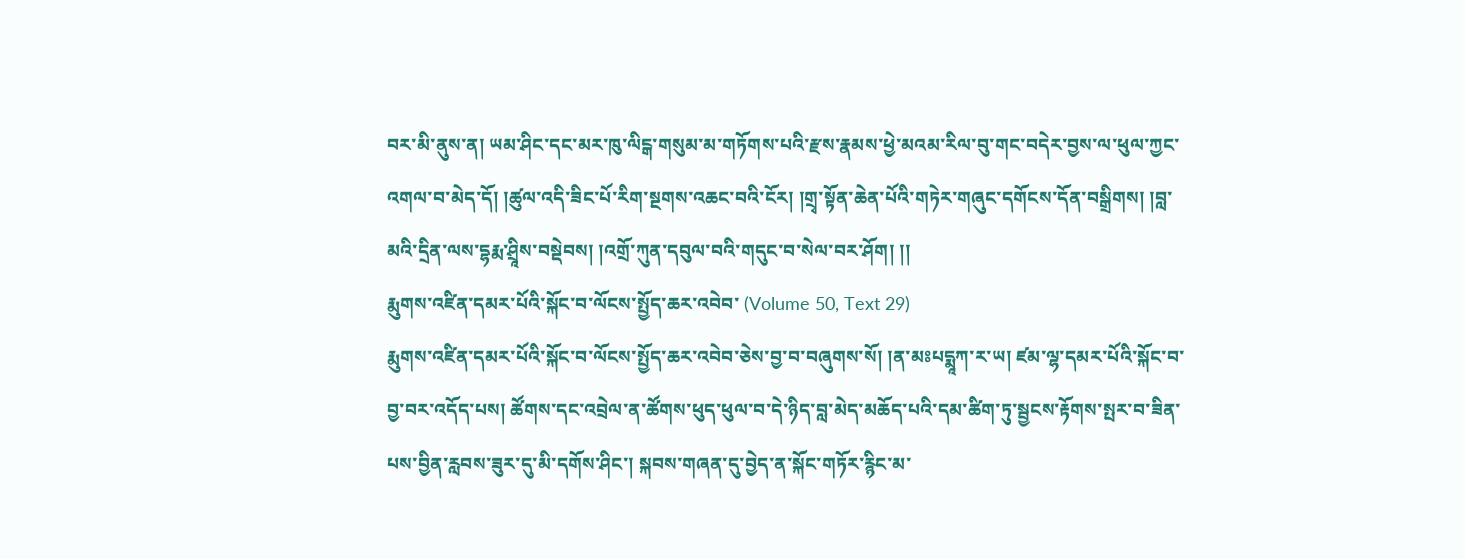བར་མི་ནུས་ན། ཡམ་ཤིང་དང་མར་ཁུ་ལིངྒ་གསུམ་མ་གཏོགས་པའི་རྫས་རྣམས་ཕྱེ་མའམ་རིལ་བུ་གང་བདེར་བྱས་ལ་ཕུལ་ཀྱང་འགལ་བ་མེད་དོ། །ཚུལ་འདི་ཟིང་པོ་རིག་སྔགས་འཆང་བའི་ངོར། །གྲྭ་སྟོན་ཆེན་པོའི་གཏེར་གཞུང་དགོངས་དོན་བསྒྲིགས། །བླ་མའི་དྲིན་ལས་དྷརྨ་ཤྲཱིས་བསྡེབས། །འགྲོ་ཀུན་དབུལ་བའི་གདུང་བ་སེལ་བར་ཤོག། །།
རྨུགས་འཛིན་དམར་པོའི་སྐོང་བ་ལོངས་སྤྱོད་ཆར་འབེབ་ (Volume 50, Text 29)
རྨུགས་འཛིན་དམར་པོའི་སྐོང་བ་ལོངས་སྤྱོད་ཆར་འབེབ་ཅེས་བྱ་བ་བཞུགས་སོ། །ན་མཿཔདྨཱཀ་ར་ཡ། ཛམ་ལྷ་དམར་པོའི་སྐོང་བ་བྱ་བར་འདོད་པས། ཚོགས་དང་འབྲེལ་ན་ཚོགས་ཕུད་ཕུལ་བ་དེ་ཉིད་བླ་མེད་མཆོད་པའི་དམ་ཚིག་ཏུ་སྦྱངས་རྟོགས་སྤར་བ་ཟིན་པས་བྱིན་རླབས་ཟུར་དུ་མི་དགོས་ཤིང་། སྐབས་གཞན་དུ་བྱེད་ན་སྐོང་གཏོར་རྙིང་མ་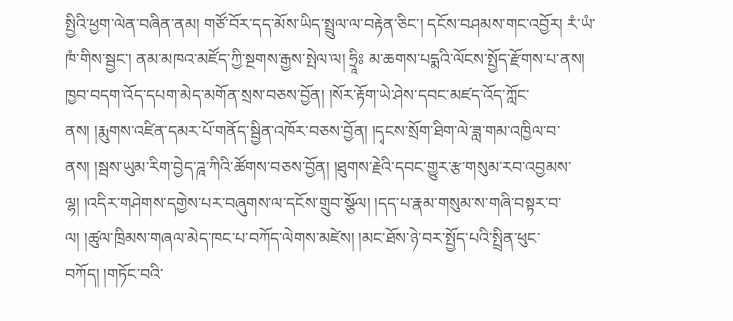སྤྱིའི་ཕྱག་ལེན་བཞིན་ནམ། གཙོ་བོར་དད་མོས་ཡིད་སྤྲུལ་ལ་བརྟེན་ཅིང་། དངོས་བཤམས་གང་འབྱོར། རཾ་ཡཾ་ཁཾ་གིས་སྦྱང་། ནམ་མཁའ་མཛོད་ཀྱི་སྔགས་རྒྱས་སྤེལ་ལ། ཧྲཱིཿ མ་ཆགས་པདྨའི་ལོངས་སྤྱོད་རྫོགས་པ་ནས། ཁྱབ་བདག་འོད་དཔག་མེད་མགོན་སྲས་བཅས་བྱོན། །སོར་རྟོག་ཡེ་ཤེས་དབང་མཛད་འོད་ཀློང་ནས། །རྨུགས་འཛིན་དམར་པོ་གནོད་སྦྱིན་འཁོར་བཅས་བྱོན། །དྭངས་སྲོག་ཐིག་ལེ་ཟླ་གམ་འཁྱིལ་བ་ནས། །སྦས་ཡུམ་རིག་བྱེད་ཌཱ་ཀིའི་ཚོགས་བཅས་བྱོན། །ཐུགས་རྗེའི་དབང་གྱུར་རྩ་གསུམ་རབ་འབྱམས་ལྷ། །འདིར་གཤེགས་དགྱེས་པར་བཞུགས་ལ་དངོས་གྲུབ་སྩོལ། །དད་པ་རྣམ་གསུམ་ས་གཞི་བསྟར་བ་ལ། །ཚུལ་ཁྲིམས་གཞལ་མེད་ཁང་པ་བཀོད་ལེགས་མཛེས། །མང་ཐོས་ཉེ་བར་སྤྱོད་པའི་སྤྲིན་ཕུང་བཀོད། །གཏོང་བའི་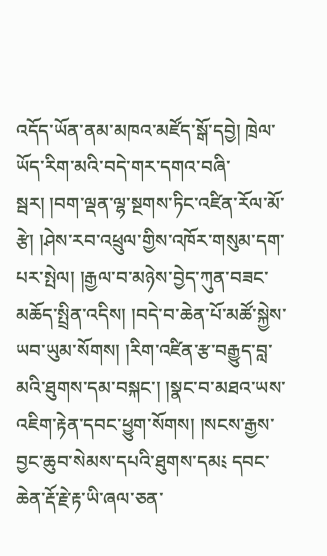འདོད་ཡོན་ནམ་མཁའ་མཛོད་སྒོ་དབྱེ། ཁྲེལ་ཡོད་རིག་མའི་བདེ་གར་དགའ་བཞི་སྦར། །བག་ལྡན་ལྷ་སྔགས་ཏིང་འཛིན་རོལ་མོ་རྩེ། །ཤེས་རབ་འཕྲུལ་གྱིས་འཁོར་གསུམ་དག་པར་སྤེལ། །རྒྱལ་བ་མཉེས་བྱེད་ཀུན་བཟང་མཆོད་སྤྲིན་འདིས། །བདེ་བ་ཆེན་པོ་མཚོ་སྐྱེས་ཡབ་ཡུམ་སོགས། །རིག་འཛིན་རྩ་བརྒྱུད་བླ་མའི་ཐུགས་དམ་བསྐང་། །སྣང་བ་མཐའ་ཡས་འཇིག་རྟེན་དབང་ཕྱུག་སོགས། །སངས་རྒྱས་བྱང་ཆུབ་སེམས་དཔའི་ཐུགས་དམ༴ དབང་ཆེན་རྡོ་རྗེ་རྟ་ཡི་ཞལ་ཅན་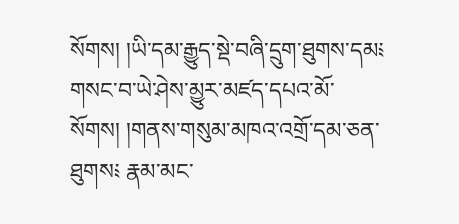སོགས། །ཡི་དམ་རྒྱུད་སྡེ་བཞི་དྲུག་ཐུགས་དམ༴ གསང་བ་ཡེ་ཤེས་མྱུར་མཛད་དཔའ་མོ་སོགས། །གནས་གསུམ་མཁའ་འགྲོ་དམ་ཅན་ཐུགས༴ རྣམ་མང་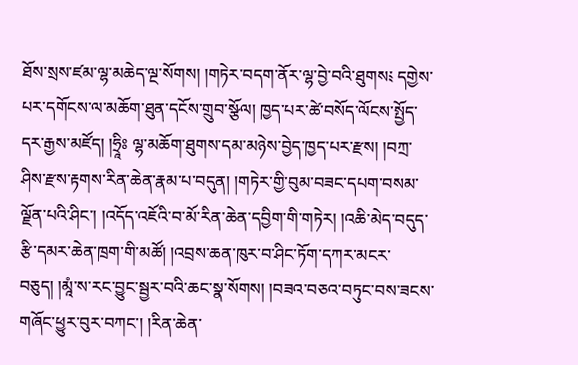ཐོས་སྲས་ཛམ་ལྷ་མཆེད་ལྔ་སོགས། །གཏེར་བདག་ནོར་ལྷ་བྱེ་བའི་ཐུགས༴ དགྱེས་པར་དགོངས་ལ་མཆོག་ཐུན་དངོས་གྲུབ་སྩོལ། ཁྱད་པར་ཚེ་བསོད་ལོངས་སྤྱོད་དར་རྒྱས་མཛོད། །ཧྲཱིཿ ལྷ་མཆོག་ཐུགས་དམ་མཉེས་བྱེད་ཁྱད་པར་རྫས། །བཀྲ་ཤིས་རྫས་རྟགས་རིན་ཆེན་རྣམ་པ་བདུན། །གཏེར་གྱི་བུམ་བཟང་དཔག་བསམ་ལྗོན་པའི་ཤིང་། །འདོད་འཇོའི་བ་མོ་རིན་ཆེན་དབྱིག་གི་གཏེར། །འཆི་མེད་བདུད་རྩི་དམར་ཆེན་ཁྲག་གི་མཚོ། །འབྲས་ཆན་ཁུར་བ་ཤིང་ཏོག་དཀར་མངར་བཅུད། །མཱཾ་ས་རང་བྱུང་སྦྱར་བའི་ཆང་སྣ་སོགས། །བཟའ་བཅའ་བཏུང་བས་ཟངས་གཞོང་ཕྱུར་བུར་བཀང་། །རིན་ཆེན་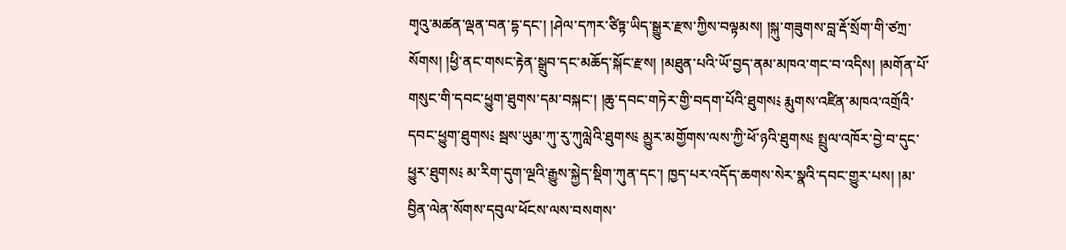གྭའུ་མཚན་ལྡན་བན་དྷ་དང་། །ཤེལ་དཀར་ཙིཏྟ་ཡིད་སྒྱུར་རྫས་ཀྱིས་བལྟམས། །སྐུ་གཟུགས་བླ་རྡོ་སྲོག་གི་ཙཀྲ་སོགས། །ཕྱི་ནང་གསང་རྟེན་སྒྲུབ་དང་མཆོད་སྐོང་རྫས། །མཐུན་པའི་ཡོ་བྱད་ནམ་མཁའ་གང་བ་འདིས། །མགོན་པོ་གསུང་གི་དབང་ཕྱུག་ཐུགས་དམ་བསྐང་། །ཆུ་དབང་གཏེར་གྱི་བདག་པོའི་ཐུགས༴ རྨུགས་འཛིན་མཁའ་འགྲོའི་དབང་ཕྱུག་ཐུགས༴ སྦས་ཡུམ་ཀུ་རུ་ཀུལླེའི་ཐུགས༴ མྱུར་མགྱོགས་ལས་ཀྱི་ཕོ་ཉའི་ཐུགས༴ སྤྲུལ་འཁོར་བྱེ་བ་དུང་ཕྱུར་ཐུགས༴ མ་རིག་དུག་ལྔའི་རྒྱུས་སྐྱེད་སྡིག་ཀུན་དང་། ཁྱད་པར་འདོད་ཆགས་སེར་སྣའི་དབང་གྱུར་པས། །མ་བྱིན་ལེན་སོགས་དབུལ་ཕོངས་ལས་བསགས་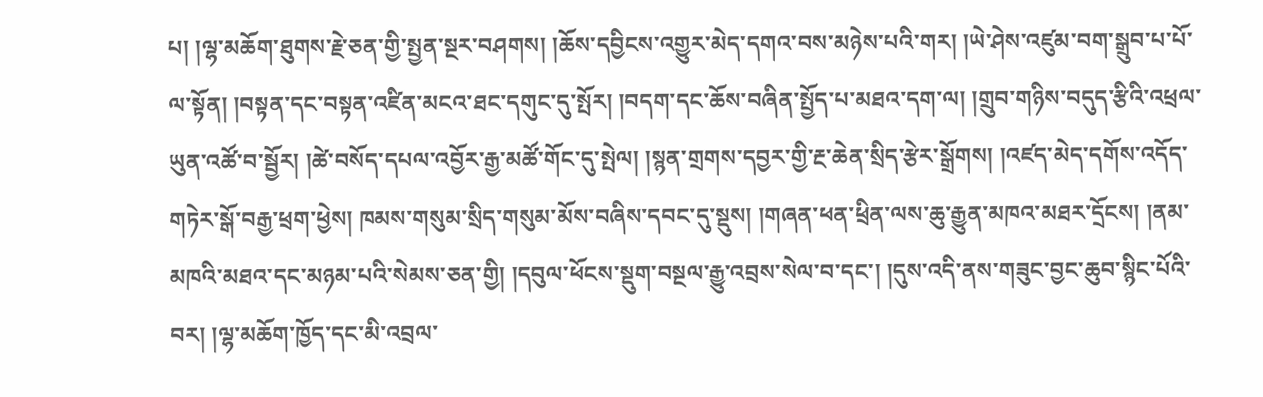པ། །ལྷ་མཆོག་ཐུགས་རྗེ་ཅན་གྱི་སྤྱན་སྔར་བཤགས། །ཆོས་དབྱིངས་འགྱུར་མེད་དགའ་བས་མཉེས་པའི་གར། །ཡེ་ཤེས་འཛུམ་བག་སྒྲུབ་པ་པོ་ལ་སྟོན། །བསྟན་དང་བསྟན་འཛིན་མངའ་ཐང་དགུང་དུ་སྤོར། །བདག་དང་ཆོས་བཞིན་སྤྱོད་པ་མཐའ་དག་ལ། །གྲུབ་གཉིས་བདུད་རྩིའི་འཕྲལ་ཡུན་འཚོ་བ་སྦྱོར། །ཚེ་བསོད་དཔལ་འབྱོར་རྒྱ་མཚོ་གོང་དུ་སྤེལ། །སྙན་གྲགས་དབྱར་གྱི་རྔ་ཆེན་སྲིད་རྩེར་སྒྲོགས། །འཛད་མེད་དགོས་འདོད་གཏེར་སྒོ་བརྒྱ་ཕྲག་ཕྱེས། ཁམས་གསུམ་སྲིད་གསུམ་མོས་བཞིས་དབང་དུ་སྡུས། །གཞན་ཕན་ཕྲིན་ལས་ཆུ་རྒྱུན་མཁའ་མཐར་དྲོངས། །ནམ་མཁའི་མཐའ་དང་མཉམ་པའི་སེམས་ཅན་གྱི། །དབུལ་ཕོངས་སྡུག་བསྔལ་རྒྱུ་འབྲས་སེལ་བ་དང་། །དུས་འདི་ནས་གཟུང་བྱང་ཆུབ་སྙིང་པོའི་བར། །ལྷ་མཆོག་ཁྱོད་དང་མི་འབྲལ་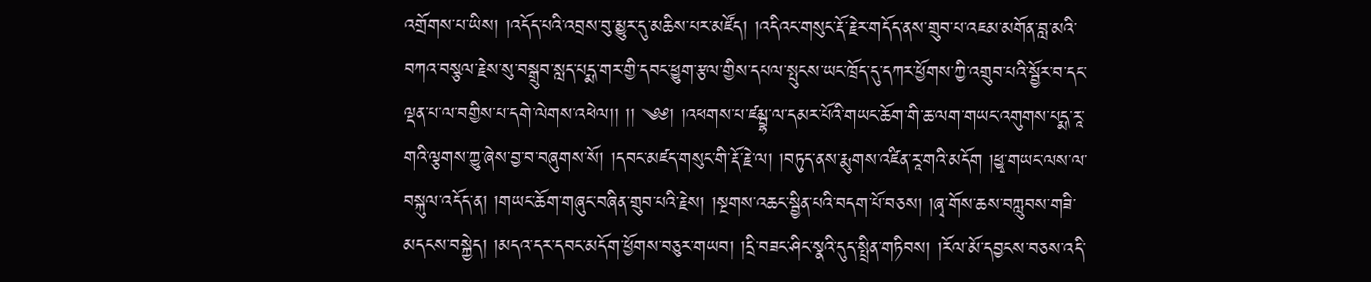འགྲོགས་པ་ཡིས། །འདོད་པའི་འབྲས་བུ་མྱུར་དུ་མཆིས་པར་མཛོད། །འདིའང་གསུང་རྡོ་རྗེར་གདོད་ནས་གྲུབ་པ་འཇམ་མགོན་བླ་མའི་བཀའ་བསྩལ་རྗེས་སུ་བསྒྲུབ་སླད་པདྨ་གར་གྱི་དབང་ཕྱུག་རྩལ་གྱིས་དཔལ་སྤུངས་ཡང་ཁྲོད་དུ་དཀར་ཕྱོགས་ཀྱི་འགྲུབ་པའི་སྦྱོར་བ་དང་ལྡན་པ་ལ་བགྱིས་པ་དགེ་ལེགས་འཕེལ།། །། ༄༅། །འཕགས་པ་ཛམྦྷ་ལ་དམར་པོའི་གཡང་ཆོག་གི་ཆ་ལག་གཡང་འགུགས་པདྨ་རཱ་གའི་ལྕགས་ཀྱུ་ཞེས་བྱ་བ་བཞུགས་སོ། །དབང་མཛད་གསུང་གི་རྡོ་རྗེ་ལ། །བཏུད་ནས་རྨུགས་འཛིན་རཱ་གའི་མདོག །ཕྱྭ་གཡང་ལས་ལ་བསྐུལ་འདོད་ན། །གཡང་ཆོག་གཞུང་བཞིན་གྲུབ་པའི་རྗེས། །སྔགས་འཆང་སྦྱིན་པའི་བདག་པོ་བཅས། །ཞྭ་གོས་ཆས་བཀླུབས་གཟི་མདངས་བསྐྱེད། །མདའ་དར་དབང་མདོག་ཕྱོགས་བཅུར་གཡབ། །དྲི་བཟང་ཤིང་སྣའི་དུད་སྤྲིན་གཏིབས། །རོལ་མོ་དབྱངས་བཅས་འདི་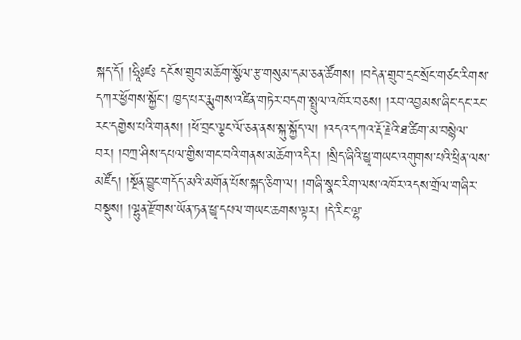སྐད་དོ། །ཧྲཱིཿཛཿ དངོས་གྲུབ་མཆོག་སྩོལ་རྩ་གསུམ་དམ་ཅན་ཚོགས། །བདེན་གྲུབ་དྲང་སྲོང་གཙང་རིགས་དཀར་ཕྱོགས་སྐྱོང་། ཁྱད་པར་རྨུགས་འཛིན་གཏེར་བདག་སྤྲུལ་འཁོར་བཅས། །རབ་འབྱམས་ཞིང་དང་རང་རང་དགྱེས་པའི་གནས། །ཕོ་བྲང་ལྕང་ལོ་ཅན་ནས་སྐུ་སྐྱོད་ལ། །འདའ་དཀའ་རྡོ་རྗེའི་ཐ་ཚིག་མ་བསྙེལ་བར། །བཀྲ་ཤིས་དཔལ་གྱིས་གང་བའི་གནས་མཆོག་འདིར། །སྲིད་ཞིའི་ཕྱྭ་གཡང་འགུགས་པའི་ཕྲིན་ལས་མཛོད། །སྔོན་བྱུང་གདོད་མའི་མགོན་པོས་སྐད་ཅིག་ལ། །གཞི་སྣང་རིག་ལས་འཁོར་འདས་གྲོལ་གཞིར་བསྡུས། །ལྷུན་རྫོགས་ཡོན་ཏན་ཕྱྭ་དཔལ་གཡང་ཆགས་ལྟར། །དེ་རིང་ལྷ་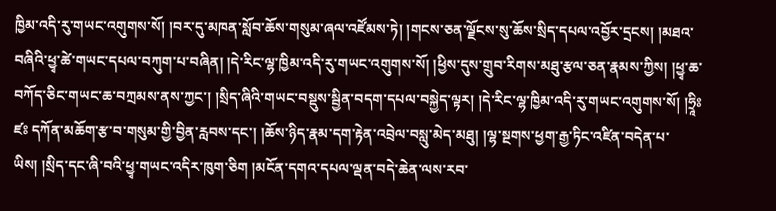ཁྱིམ་འདི་རུ་གཡང་འགུགས་སོ། །བར་དུ་མཁན་སློབ་ཆོས་གསུམ་ཞལ་འཛོམས་ཏེ། །གངས་ཅན་ལྗོངས་སུ་ཆོས་སྲིད་དཔལ་འབྱོར་དྲངས། །མཐའ་བཞིའི་ཕྱྭ་ཚེ་གཡང་དཔལ་བཀུག་པ་བཞིན། །དེ་རིང་ལྷ་ཁྱིམ་འདི་རུ་གཡང་འགུགས་སོ། །ཕྱིས་དུས་གྲུབ་རིགས་མཐུ་རྩལ་ཅན་རྣམས་ཀྱིས། །ཕྱྭ་ཆ་བཀོད་ཅིང་གཡང་ཆ་བཀྲམས་ནས་ཀྱང་། །སྲིད་ཞིའི་གཡང་བསྡུས་སྦྱིན་བདག་དཔལ་བསྐྱེད་ལྟར། །དེ་རིང་ལྷ་ཁྱིམ་འདི་རུ་གཡང་འགུགས་སོ། །ཧྲཱིཿཛཿ དཀོན་མཆོག་རྩ་བ་གསུམ་གྱི་བྱིན་རླབས་དང་། །ཆོས་ཉིད་རྣམ་དག་རྟེན་འབྲེལ་བསླུ་མེད་མཐུ། །ལྷ་སྔགས་ཕྱག་རྒྱ་ཏིང་འཛིན་བདེན་པ་ཡིས། །སྲིད་དང་ཞི་བའི་ཕྱྭ་གཡང་འདིར་ཁུག་ཅིག །མངོན་དགའ་དཔལ་ལྡན་བདེ་ཆེན་ལས་རབ་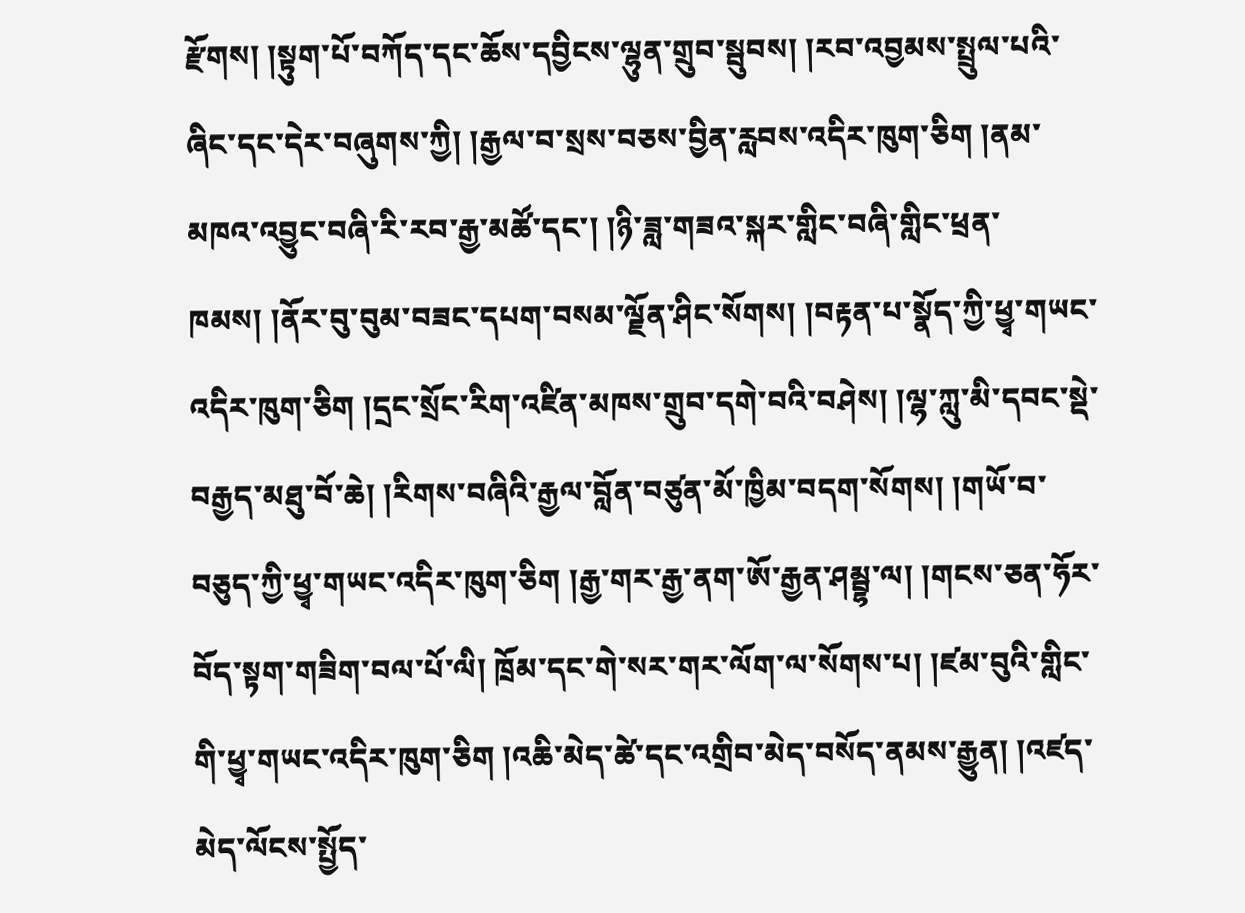རྫོགས། །སྟུག་པོ་བཀོད་དང་ཆོས་དབྱིངས་ལྷུན་གྲུབ་སྦུབས། །རབ་འབྱམས་སྤྲུལ་པའི་ཞིང་དང་དེར་བཞུགས་ཀྱི། །རྒྱལ་བ་སྲས་བཅས་བྱིན་རླབས་འདིར་ཁུག་ཅིག །ནམ་མཁའ་འབྱུང་བཞི་རི་རབ་རྒྱ་མཚོ་དང་། །ཉི་ཟླ་གཟའ་སྐར་གླིང་བཞི་གླིང་ཕྲན་ཁམས། །ནོར་བུ་བུམ་བཟང་དཔག་བསམ་ལྗོན་ཤིང་སོགས། །བརྟན་པ་སྣོད་ཀྱི་ཕྱྭ་གཡང་འདིར་ཁུག་ཅིག །དྲང་སྲོང་རིག་འཛིན་མཁས་གྲུབ་དགེ་བའི་བཤེས། །ལྷ་ཀླུ་མི་དབང་སྡེ་བརྒྱད་མཐུ་བོ་ཆེ། །རིགས་བཞིའི་རྒྱལ་བློན་བཙུན་མོ་ཁྱིམ་བདག་སོགས། །གཡོ་བ་བཅུད་ཀྱི་ཕྱྭ་གཡང་འདིར་ཁུག་ཅིག །རྒྱ་གར་རྒྱ་ནག་ཨོ་རྒྱན་ཤམྦྷ་ལ། །གངས་ཅན་ཧོར་བོད་སྟག་གཟིག་བལ་པོ་ལི། ཁྲོམ་དང་གེ་སར་གར་ལོག་ལ་སོགས་པ། །ཛམ་བུའི་གླིང་གི་ཕྱྭ་གཡང་འདིར་ཁུག་ཅིག །འཆི་མེད་ཚེ་དང་འགྲིབ་མེད་བསོད་ནམས་རྒྱུན། །འཛད་མེད་ལོངས་སྤྱོད་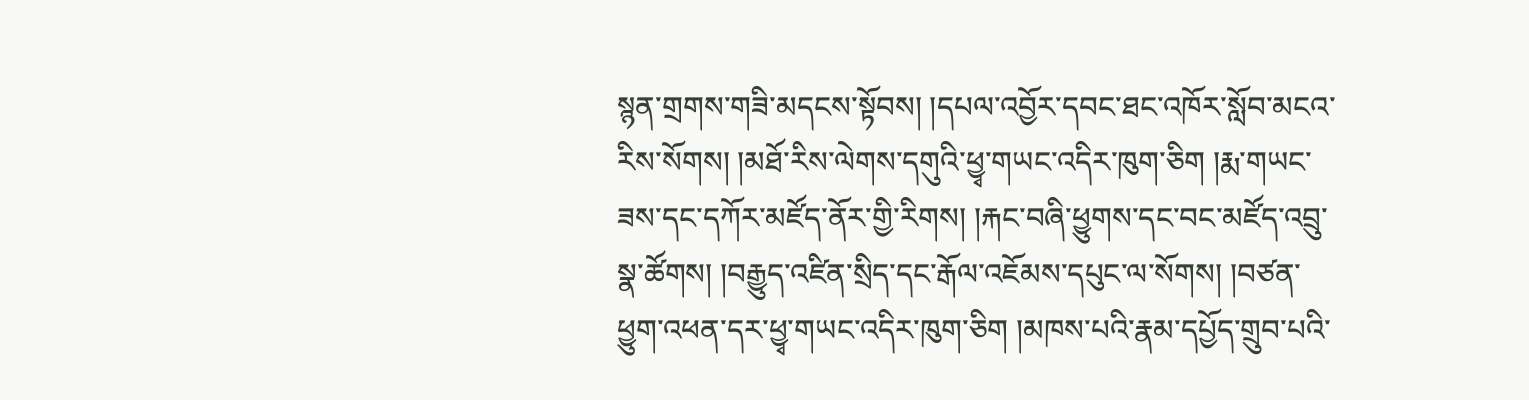སྙན་གྲགས་གཟི་མདངས་སྟོབས། །དཔལ་འབྱོར་དབང་ཐང་འཁོར་སློབ་མངའ་རིས་སོགས། །མཐོ་རིས་ལེགས་དགུའི་ཕྱྭ་གཡང་འདིར་ཁུག་ཅིག །རྨ་གཡང་ཟས་དང་དཀོར་མཛོད་ནོར་གྱི་རིགས། །རྐང་བཞི་ཕྱུགས་དང་བང་མཛོད་འབྲུ་སྣ་ཚོགས། །བརྒྱུད་འཛིན་སྲིད་དང་རྒོལ་འཇོམས་དཔུང་ལ་སོགས། །བཙན་ཕྱུག་འཕན་དར་ཕྱྭ་གཡང་འདིར་ཁུག་ཅིག །མཁས་པའི་རྣམ་དཔྱོད་གྲུབ་པའི་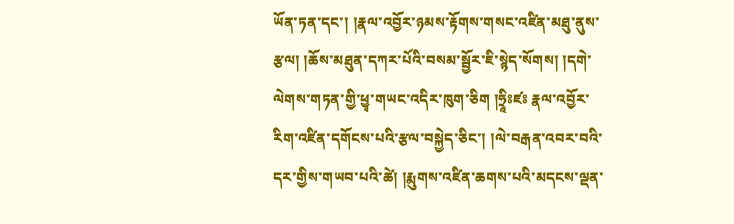ཡོན་ཏན་དང་། །རྣལ་འབྱོར་ཉམས་རྟོགས་གསང་འཛིན་མཐུ་ནུས་རྩལ། །ཆོས་མཐུན་དཀར་པོའི་བསམ་སྦྱོར་ཇི་སྙེད་སོགས། །དགེ་ལེགས་གཏན་གྱི་ཕྱྭ་གཡང་འདིར་ཁུག་ཅིག །ཧྲཱིཿཛཿ རྣལ་འབྱོར་རིག་འཛིན་དགོངས་པའི་རྩལ་བསྐྱེད་ཅིང་། །ལེ་བརྒན་འབར་བའི་དར་གྱིས་གཡབ་པའི་ཚེ། །རྨུགས་འཛིན་ཆགས་པའི་མདངས་ལྡན་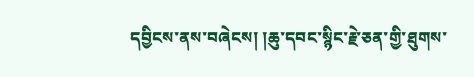དབྱིངས་ནས་བཞེངས། །ཆུ་དབང་སྙིང་རྗེ་ཅན་གྱི་ཐུགས་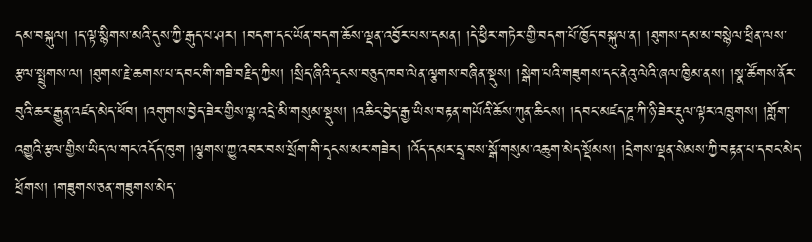དམ་བསྐུལ། །ད་ལྟ་སྙིགས་མའི་དུས་ཀྱི་རྒུད་པ་ཤར། །བདག་དང་ཡོན་བདག་ཆོས་ལྡན་འབྱོར་པས་དམན། །དེ་ཕྱིར་གཏེར་གྱི་བདག་པོ་ཁྱོད་བསྐུལ་ན། །ཐུགས་དམ་མ་བསྙེལ་ཕྲིན་ལས་རྩལ་སྤྲུགས་ལ། །ཐུགས་རྗེ་ཆགས་པ་དབང་གི་གཟི་བརྗིད་ཀྱིས། །སྲིད་ཞིའི་དྭངས་བཅུད་ཁབ་ལེན་ལྕགས་བཞིན་སྡུས། །སྒེག་པའི་གཟུགས་དང་ནེའུ་ལེའི་ཞལ་ཁྱིམ་ནས། །སྣ་ཚོགས་ནོར་བུའི་ཆར་རྒྱུན་འཛད་མེད་ཕོབ། །འགུགས་བྱེད་ཟེར་གྱིས་ལྷ་འདྲེ་མི་གསུམ་སྡུས། །འཆིང་བྱེད་རྒྱ་ཡིས་བརྟན་གཡོའི་ཆོས་ཀུན་ཆིངས། །དབང་མཛད་ཌཱ་ཀི་ཉི་ཟེར་རྡུལ་ལྟར་འཁྲུགས། །གློག་འགྱུའི་རྩལ་གྱིས་ཡིད་ལ་གང་འདོད་ཁུག །ལྕགས་ཀྱུ་འབར་བས་སྲོག་གི་དྭངས་མར་གཟེར། །འོད་དམར་དྲྭ་བས་སྒོ་གསུམ་འཆུག་མེད་སྡོམས། །དྲེགས་ལྡན་སེམས་ཀྱི་བརྟན་པ་དབང་མེད་ཕྲོགས། །གཟུགས་ཅན་གཟུགས་མེད་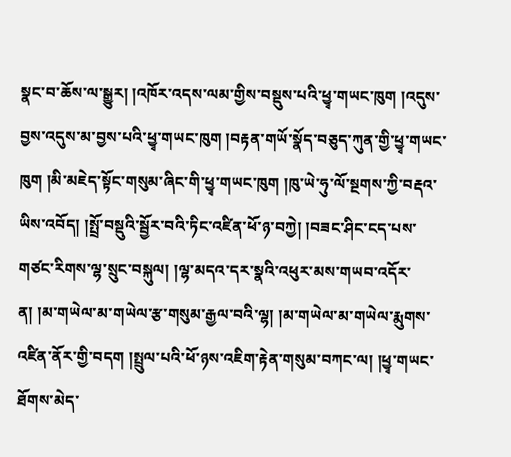སྣང་བ་ཆོས་ལ་སྒྱུར། །འཁོར་འདས་ལམ་གྱིས་བསྡུས་པའི་ཕྱྭ་གཡང་ཁུག །འདུས་བྱས་འདུས་མ་བྱས་པའི་ཕྱྭ་གཡང་ཁུག །བརྟན་གཡོ་སྣོད་བཅུད་ཀུན་གྱི་ཕྱྭ་གཡང་ཁུག །མི་མཇེད་སྟོང་གསུམ་ཞིང་གི་ཕྱྭ་གཡང་ཁུག །ཁུ་ཡེ་ཧུ་ལོ་སྔགས་ཀྱི་བརྡའ་ཡིས་འབོད། །སྤྲོ་བསྡུའི་སྦྱོར་བའི་ཏིང་འཛིན་ཕོ་ཉ་བཀྱེ། །བཟང་ཤིང་ངད་པས་གཙང་རིགས་ལྷ་སྲུང་བསྐུལ། །ལྷ་མདའ་དར་སྣའི་འཕུར་མས་གཡབ་འདོར་ན། །མ་གཡེལ་མ་གཡེལ་རྩ་གསུམ་རྒྱལ་བའི་ལྷ། །མ་གཡེལ་མ་གཡེལ་རྨུགས་འཛིན་ནོར་གྱི་བདག །སྤྲུལ་པའི་ཕོ་ཉས་འཇིག་རྟེན་གསུམ་བཀང་ལ། །ཕྱྭ་གཡང་ཐོགས་མེད་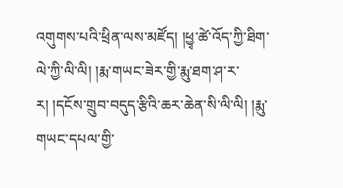འགུགས་པའི་ཕྲིན་ལས་མཛོད། །ཕྱྭ་ཚེ་འོད་ཀྱི་ཐིག་ལེ་ཀྱི་ལི་ལི། །རྨ་གཡང་ཟེར་གྱི་རྨུ་ཐག་ཤ་ར་ར། །དངོས་གྲུབ་བདུད་རྩིའི་ཆར་ཆེན་སི་ལི་ལི། །རྨུ་གཡང་དཔལ་གྱི་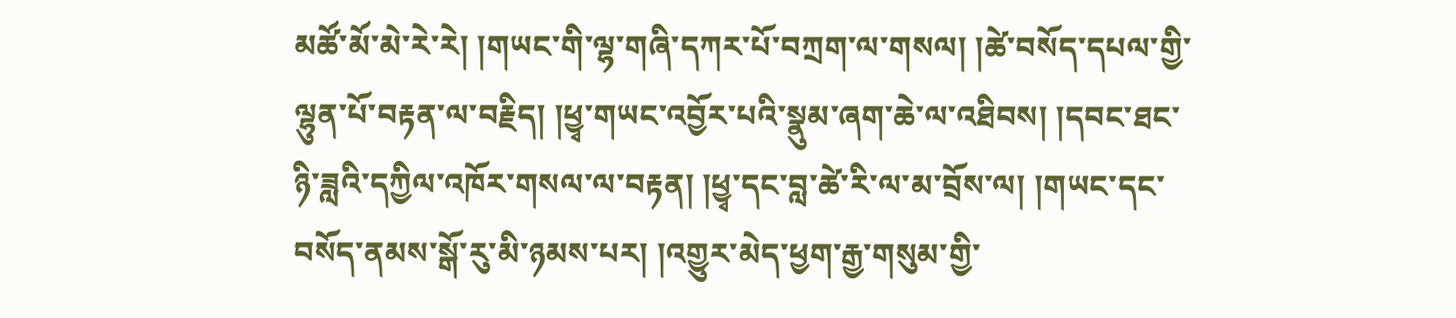མཚོ་མོ་མེ་རེ་རེ། །གཡང་གི་ལྷ་གཞི་དཀར་པོ་བཀྲག་ལ་གསལ། །ཚེ་བསོད་དཔལ་གྱི་ལྷུན་པོ་བརྟན་ལ་བརྗིད། །ཕྱྭ་གཡང་འབྱོར་པའི་སྣུམ་ཞག་ཆེ་ལ་འཐིབས། །དབང་ཐང་ཉི་ཟླའི་དཀྱིལ་འཁོར་གསལ་ལ་བརྟན། །ཕྱྭ་དང་བླ་ཚེ་རི་ལ་མ་བྲོས་ལ། །གཡང་དང་བསོད་ནམས་སྒོ་རུ་མི་ཉམས་པར། །འགྱུར་མེད་ཕྱག་རྒྱ་གསུམ་གྱི་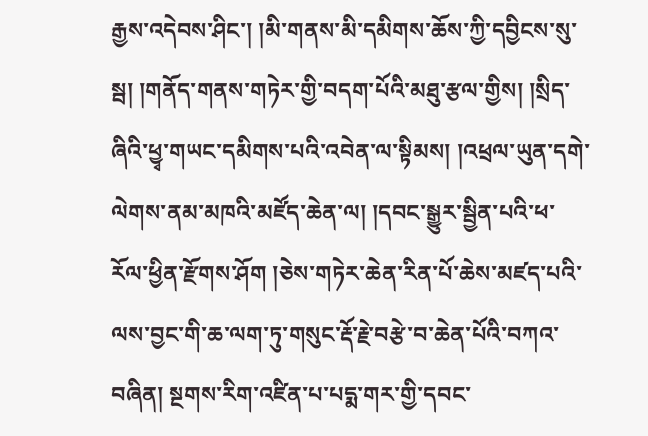རྒྱས་འདེབས་ཤིང་། །མི་གནས་མི་དམིགས་ཆོས་ཀྱི་དབྱིངས་སུ་སྦ། །གནོད་གནས་གཏེར་གྱི་བདག་པོའི་མཐུ་རྩལ་གྱིས། །སྲིད་ཞིའི་ཕྱྭ་གཡང་དམིགས་པའི་འབེན་ལ་སྟིམས། །འཕྲལ་ཡུན་དགེ་ལེགས་ནམ་མཁའི་མཛོད་ཆེན་ལ། །དབང་སྒྱུར་སྦྱིན་པའི་ཕ་རོལ་ཕྱིན་རྫོགས་ཤོག །ཅེས་གཏེར་ཆེན་རིན་པོ་ཆེས་མཛད་པའི་ལས་བྱང་གི་ཆ་ལག་ཏུ་གསུང་རྡོ་རྗེ་བརྩེ་བ་ཆེན་པོའི་བཀའ་བཞིན། སྔགས་རིག་འཛིན་པ་པདྨ་གར་གྱི་དབང་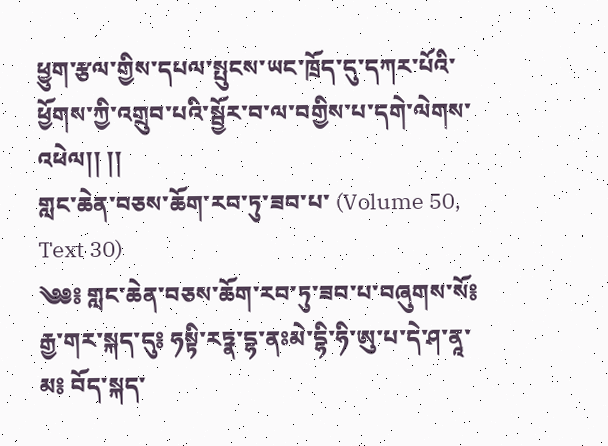ཕྱུག་རྩལ་གྱིས་དཔལ་སྤུངས་ཡང་ཁྲོད་དུ་དཀར་པོའི་ཕྱོགས་ཀྱི་འགྲུབ་པའི་སྦྱོར་བ་ལ་བགྱིས་པ་དགེ་ལེགས་འཕེལ།། །།
གླང་ཆེན་བཅས་ཆོག་རབ་ཏུ་ཟབ་པ་ (Volume 50, Text 30)
༄༅༔ གླང་ཆེན་བཅས་ཆོག་རབ་ཏུ་ཟབ་པ་བཞུགས་སོ༔ རྒྱ་གར་སྐད་དུ༔ ཧསྟི་རཏྣ་དྷ་ནཿམེ་དྷི་ཧི་ཨུ་པ་དེ་ཤ་ནཱ་མ༔ བོད་སྐད་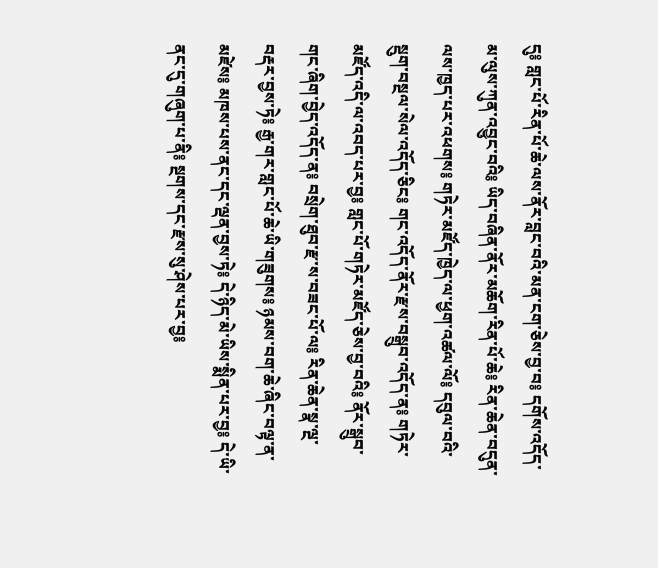དུ༔ གླང་པོ་རིན་པོ་ཆེ་ལས་ནོར་བླང་བའི་མན་ངག་ཅེས་བྱ་བ༔ དགོས་འདོད་མ་ལུས་ཀུན་འབྱུང་བའི༔ ཡིད་བཞིན་ནོར་མཆོག་རིན་པོ་ཆེ༔ རིན་ཆེན་བདུན་ལས་ཁྱད་པར་འཕགས༔ གཏེར་མཛོད་ཁྱེད་ལ་ཕྱག་འཚལ་ལོ༔ དབུལ་བའི་སྡུག་བསྔལ་སེལ་འདོད་ཅིང༔ གང་འདོད་ནོར་རྫས་བསྒྲུབ་འདོད་ན༔ གཏེར་མཛོད་འདི་ལ་འབད་པར་བྱ༔ གླང་པོ་གཏེར་མཛོད་ཅེས་བྱ་བའི༔ ནོར་སྒྲུབ་གང་ཞིག་བྱེད་འདོད་ན༔ བསྲེག་ཐུབ་རྫ་ས་བཟང་པོ་ལ༔ རིན་ཆེན་སྣ་ལྔ་བརྡར་བྱས་ཏེ༔ རྒྱ་གར་གླང་པོ་ཆེ་ཡི་གཟུགས༔ ཉམས་བག་ཆེ་ཞིང་བལྟ་ན་མཛེས༔ མཁས་པས་ནང་དང་ལྡན་བྱས་ཏེ༔ དེ་ཉིད་མེ་ཡིས་སྨིན་པར་བྱ༔ དེ་ཡི་ནང་དུ་གཞུག་པ་ནི༔ སྔགས་དང་རྫས་སུ་ཤེས་པར་བྱ༔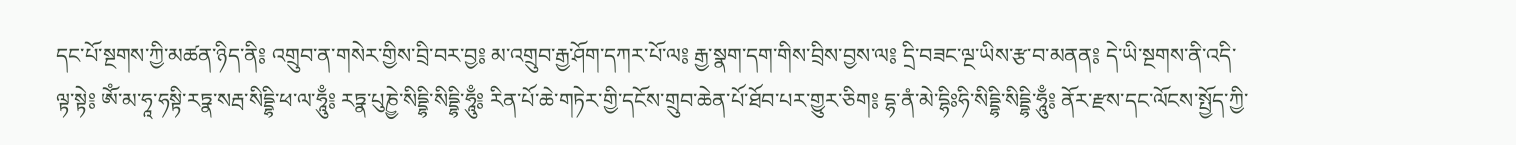དང་པོ་སྔགས་ཀྱི་མཚན་ཉིད་ནི༔ འགྲུབ་ན་གསེར་གྱིས་བྲི་བར་བྱ༔ མ་འགྲུབ་རྒྱ་ཤོག་དཀར་པོ་ལ༔ རྒྱ་སྣག་དག་གིས་བྲིས་བྱས་ལ༔ དྲི་བཟང་ལྔ་ཡིས་རྩ་བ་མནན༔ དེ་ཡི་སྔགས་ནི་འདི་ལྟ་སྟེ༔ ཨོཾ་མ་ཧཱ་ཧསྟི་རཏྣ་སརྦ་སིདྡྷི་ཕ་ལ་ཧཱུྃ༔ རཏྣ་པུཎྱེ་སིདྡྷི་སིདྡྷི་ཧཱུྃ༔ རིན་པོ་ཆེ་གཏེར་གྱི་དངོས་གྲུབ་ཆེན་པོ་ཐོབ་པར་གྱུར་ཅིག༔ དྷ་ནཾ་མེ་དྷིཿཧི་སིདྡྷི་སིདྡྷི་ཧཱུྃ༔ ནོར་རྫས་དང་ལོངས་སྤྱོད་ཀྱི་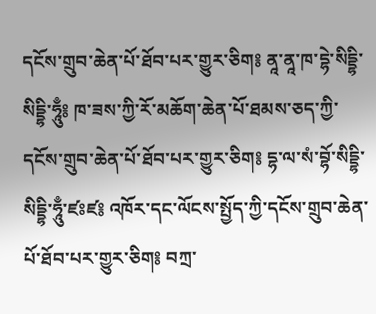དངོས་གྲུབ་ཆེན་པོ་ཐོབ་པར་གྱུར་ཅིག༔ ནཱ་ནཱ་ཁ་དྷེ་སིདྡྷི་སིདྡྷི་ཧཱུྃ༔ ཁ་ཟས་ཀྱི་རོ་མཆོག་ཆེན་པོ་ཐམས་ཅད་ཀྱི་དངོས་གྲུབ་ཆེན་པོ་ཐོབ་པར་གྱུར་ཅིག༔ དྷ་ལ་སཾ་བྷོ་སིདྡྷི་སིདྡྷི་ཧཱུྃ་ཛཿཛ༔ འཁོར་དང་ལོངས་སྤྱོད་ཀྱི་དངོས་གྲུབ་ཆེན་པོ་ཐོབ་པར་གྱུར་ཅིག༔ བཀྲ་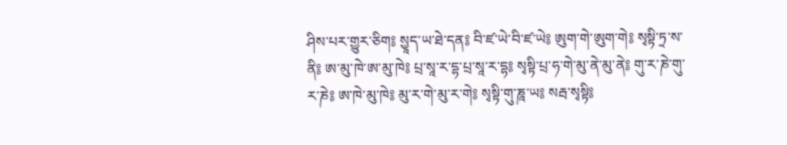ཤིས་པར་གྱུར་ཅིག༔ སྱཱད་ཡ་ཐེ་དན༔ བི་ཛ་ཡེ་བི་ཛ་ཡེ༔ ཨུག་གེ་ཨུག་གེ༔ སྭསྟི་ཏྲ་ས་ནི༔ ཨ་མུ་ཁེ་ཨ་མུ་ཁེ༔ པྲ་སཱ་ར་དྷ་པྲ་སཱ་ར་དྷ༔ སྭསྟི་པྲ་ཧ་གེ་མུ་ནེ་མུ་ནེ༔ གུ་ར་ཎེ་གུ་ར་ཎེ༔ ཨ་ཁེ་མུ་ཁེ༔ མུ་ར་གེ་མུ་ར་གེ༔ སྭསྟི་གུ་ཎཱ་ཡ༔ སརྦ་སྭསྟི༔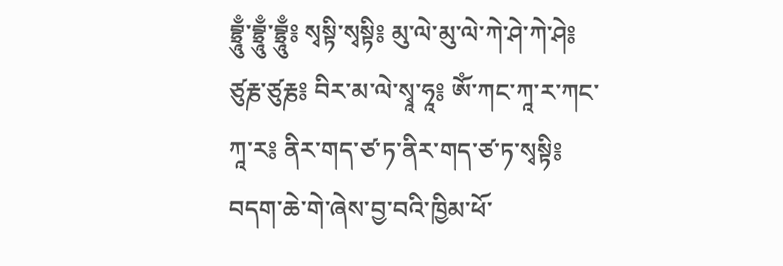བྷྲཱུྃ་བྷྲཱུྃ་བྷྲཱུྃ༔ སྭསྟི་སྭསྟི༔ མུ་ལེ་མུ་ལེ་ཀེ་ཤེ་ཀེ་ཤེ༔ ཙུརྞ་ཙུརྞ༔ བིར་མ་ལེ་སྭཱ་ཧཱ༔ ཨོཾ་ཀང་ཀཱ་ར་ཀང་ཀཱ་ར༔ ནིར་གད་ཙ་ཏ་ནིར་གད་ཙ་ཏ་སྭསྟི༔ བདག་ཆེ་གེ་ཞེས་བྱ་བའི་ཁྱིམ་ཕོ་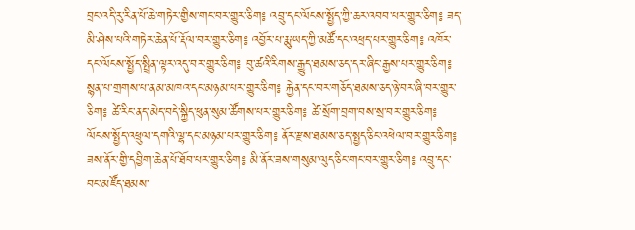བྲང་འདི་རུ་རིན་པོ་ཆེ་གཏེར་གྱིས་གང་བར་གྱུར་ཅིག༔ འབྲུ་དང་ལོངས་སྤྱོད་ཀྱི་ཆར་འབབ་པར་གྱུར་ཅིག༔ ཟད་མི་ཤེས་པའི་གཏེར་ཆེན་པོ་རྡོལ་བར་གྱུར་ཅིག༔ འབྱོར་པ་རྨུ་ཡད་ཀྱི་མཚོ་དང་འཕྲད་པར་གྱུར་ཅིག༔ འཁོར་དང་ལོངས་སྤྱོད་སྤྲིན་ལྟར་འདུ་བར་གྱུར་ཅིག༔ བུ་ཚའི་རིགས་རྒྱུད་ཐམས་ཅད་དར་ཞིང་རྒྱས་པར་གྱུར་ཅིག༔ སྙན་པ་གྲགས་པ་ནམ་མཁའ་དང་མཉམ་པར་གྱུར་ཅིག༔ རྐྱེན་དང་བར་གཅོད་ཐམས་ཅད་ཉེ་བར་ཞི་བར་གྱུར་ཅིག༔ ཚེ་རིང་ནད་མེད་བདེ་སྐྱིད་ཕུན་སུམ་ཚོགས་པར་གྱུར་ཅིག༔ ཚེ་སྲོག་བྲག་བས་སྲ་བར་གྱུར་ཅིག༔ ལོངས་སྤྱོད་འཕྲུལ་དགའི་ལྷ་དང་མཉམ་པར་གྱུར་ཅིག༔ ནོར་རྫས་ཐམས་ཅད་སྤྱད་ཅིང་འཕེལ་བར་གྱུར་ཅིག༔ ཟས་ནོར་གྱི་དབྱིག་ཆེན་པོ་ཐོབ་པར་གྱུར་ཅིག༔ མི་ནོར་ཟས་གསུམ་ལུད་ཅིང་གང་བར་གྱུར་ཅིག༔ འབྲུ་དང་བང་མཛོད་ཐམས་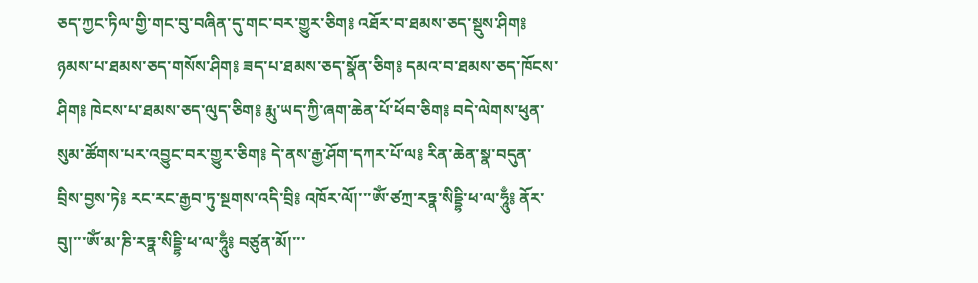ཅད་ཀྱང་ཏིལ་གྱི་གང་བུ་བཞིན་དུ་གང་བར་གྱུར་ཅིག༔ འཐོར་བ་ཐམས་ཅད་སྡུས་ཤིག༔ ཉམས་པ་ཐམས་ཅད་གསོས་ཤིག༔ ཟད་པ་ཐམས་ཅད་སྣོན་ཅིག༔ དམའ་བ་ཐམས་ཅད་ཁོངས་ཤིག༔ ཁེངས་པ་ཐམས་ཅད་ལུད་ཅིག༔ རྨུ་ཡད་ཀྱི་ཞག་ཆེན་པོ་ཕོབ་ཅིག༔ བདེ་ལེགས་ཕུན་སུམ་ཚོགས་པར་འབྱུང་བར་གྱུར་ཅིག༔ དེ་ནས་རྒྱ་ཤོག་དཀར་པོ་ལ༔ རིན་ཆེན་སྣ་བདུན་བྲིས་བྱས་ཏེ༔ རང་རང་རྒྱབ་ཏུ་སྔགས་འདི་བྲི༔ འཁོར་ལོ།་་་ཨོཾ་ཙཀྲ་རཏྣ་སིདྡྷི་ཕ་ལ་ཧཱུྃ༔ ནོར་བུ།་་་ཨོཾ་མ་ཎི་རཏྣ་སིདྡྷི་ཕ་ལ་ཧཱུྃ༔ བཙུན་མོ།་་་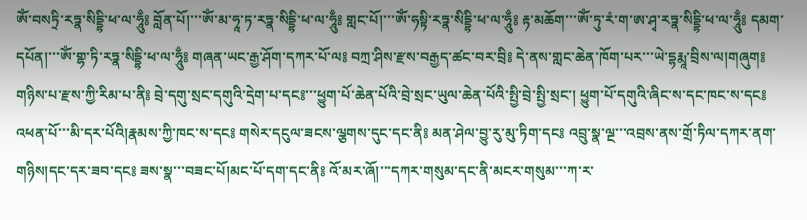ཨོཾ་བསཏྲི་རཏྣ་སིདྡྷི་ཕ་ལ་ཧཱུྃ༔ བློན་པོ།་་་ཨོཾ་མ་ཧཱ་ཏ་རཏྣ་སིདྡྷི་ཕ་ལ་ཧཱུྃ༔ གླང་པོ།་་་ཨོཾ་ཧསྟི་རཏྣ་སིདྡྷི་ཕ་ལ་ཧཱུྃ༔ རྟ་མཆོག་་་ཨོཾ་ཏུ་རཾ་ག་ཨ་ཤྭ་རཏྣ་སིདྡྷི་ཕ་ལ་ཧཱུྃ༔ དམག་དཔོན།་་་ཨོཾ་གྷ་ཏི་རཏྣ་སིདྡྷི་ཕ་ལ་ཧཱུྃ༔ གཞན་ཡང་རྒྱ་ཤོག་དཀར་པོ་ལ༔ བཀྲ་ཤིས་རྫས་བརྒྱད་ཚང་བར་བྲི༔ དེ་ནས་གླང་ཆེན་ཁོག་པར་་་ཡེ་དྷརྨཱ་བྲིས་ལ།གཞུག༔ གཉིས་པ་རྫས་ཀྱི་རིམ་པ་ནི༔ བྲེ་དགུ་སྲང་དགུའི་དྲེག་པ་དང༔་་་ཕྱུག་པོ་ཆེན་པོའི་བྲེ་སྲང་ཡུལ་ཆེན་པོའི་སྤྱི་བྲེ་སྤྱི་སྲང་། ཕྱུག་པོ་དགུའི་ཞིང་ས་དང་ཁང་ས་དང༔ འཕན་པོ་་་མི་དར་པོའི།རྣམས་ཀྱི་ཁང་ས་དང༔ གསེར་དངུལ་ཟངས་ལྕགས་དུང་དང་ནི༔ མན་ཤེལ་བྱུ་རུ་མུ་ཏིག་དང༔ འབྲུ་སྣ་ལྔ་་་འབྲས་ནས་གྲོ་ཏིལ་དཀར་ནག་གཉིས།དང་དར་ཟབ་དང༔ ཟས་སྣ་་་བཟང་པོ།མང་པོ་དག་དང་ནི༔ འོ་མར་ཞོ།་་་དཀར་གསུམ་དང་ནི་མངར་གསུམ་་་ཀ་ར་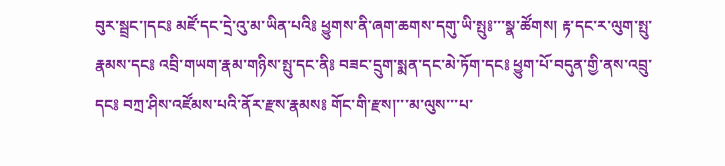བུར་སྦྲང་།དང༔ མཛོ་དང་དྲེ་འུ་མ་ཡིན་པའི༔ ཕྱུགས་ནི་ཞག་ཆགས་དགུ་ཡི་སྤུ༔་་་སྣ་ཚོགས། རྟ་དང་ར་ལུག་སྤུ་རྣམས་དང༔ འབྲི་གཡག་རྣམ་གཉིས་སྤུ་དང་ནི༔ བཟང་དྲུག་སྨན་དང་མེ་ཏོག་དང༔ ཕྱུག་པོ་བདུན་གྱི་ནས་འབྲུ་དང༔ བཀྲ་ཤིས་འཛོམས་པའི་ནོར་རྫས་རྣམས༔ གོང་གི་རྫས།་་་མ་ལུས་་་པ་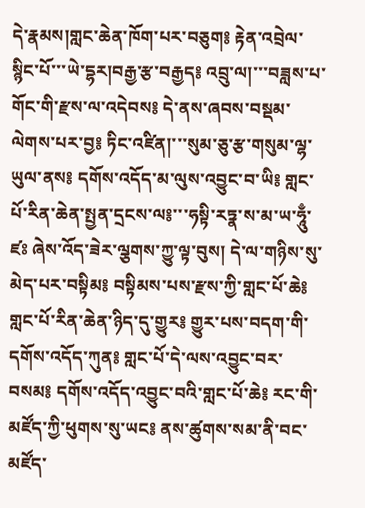དེ་རྣམས།གླང་ཆེན་ཁོག་པར་བཅུག༔ རྟེན་འབྲེལ་སྙིང་པོ་་་ཡེ་དྷར།བརྒྱ་རྩ་བརྒྱད༔ འབྲུ་ལ།་་་བཟླས་པ་གོང་གི་རྫས་ལ་འདེབས༔ དེ་ནས་ཞབས་བསྡམ་ལེགས་པར་བྱ༔ ཏིང་འཛིན།་་་སུམ་ཅུ་རྩ་གསུམ་ལྷ་ཡུལ་ནས༔ དགོས་འདོད་མ་ལུས་འབྱུང་བ་ཡི༔ གླང་པོ་རིན་ཆེན་སྤྱན་དྲངས་ལ༔་་་ཧསྟི་རཏྣ་ས་མ་ཡ་ཧཱུྃ་ཛཿ ཞེས་འོད་ཟེར་ལྕགས་ཀྱུ་ལྟ་བུས། དེ་ལ་གཉིས་སུ་མེད་པར་བསྟིམ༔ བསྟིམས་པས་རྫས་ཀྱི་གླང་པོ་ཆེ༔ གླང་པོ་རིན་ཆེན་ཉིད་དུ་གྱུར༔ གྱུར་པས་བདག་གི་དགོས་འདོད་ཀུན༔ གླང་པོ་དེ་ལས་འབྱུང་བར་བསམ༔ དགོས་འདོད་འབྱུང་བའི་གླང་པོ་ཆེ༔ རང་གི་མཛོད་ཀྱི་ཕུགས་སུ་ཡང༔ ནས་ཚུགས་སམ་ནི་བང་མཛོད་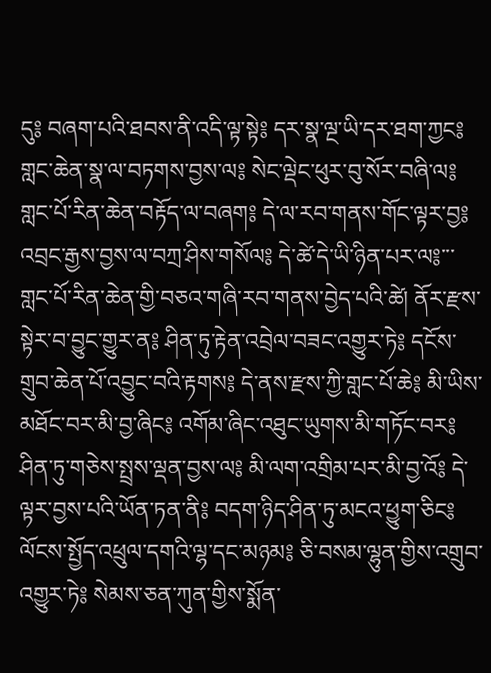དུ༔ བཞག་པའི་ཐབས་ནི་འདི་ལྟ་སྟེ༔ དར་སྣ་ལྔ་ཡི་དར་ཐག་ཀྱང༔ གླང་ཆེན་སྣ་ལ་བཏགས་བྱས་ལ༔ སེང་ལྡེང་ཕུར་བུ་སོར་བཞི་ལ༔ གླང་པོ་རིན་ཆེན་བརྟོད་ལ་བཞག༔ དེ་ལ་རབ་གནས་གོང་ལྟར་བྱ༔ འབྲང་རྒྱས་བྱས་ལ་བཀྲ་ཤིས་གསོལ༔ དེ་ཚེ་དེ་ཡི་ཉིན་པར་ལ༔་་་གླང་པོ་རིན་ཆེན་གྱི་བཅའ་གཞི་རབ་གནས་བྱེད་པའི་ཚེ། ནོར་རྫས་སྟེར་བ་བྱུང་གྱུར་ན༔ ཤིན་ཏུ་རྟེན་འབྲེལ་བཟང་འགྱུར་ཏེ༔ དངོས་གྲུབ་ཆེན་པོ་འབྱུང་བའི་རྟགས༔ དེ་ནས་རྫས་ཀྱི་གླང་པོ་ཆེ༔ མི་ཡིས་མཐོང་བར་མི་བྱ་ཞིང༔ འགོམ་ཞིང་འཐུང་ཡུགས་མི་གཏོང་བར༔ ཤིན་ཏུ་གཅེས་སྤྲས་ལྡན་བྱས་ལ༔ མི་ལག་འགྲིམ་པར་མི་བྱ་འོ༔ དེ་ལྟར་བྱས་པའི་ཡོན་ཏན་ནི༔ བདག་ཉིད་ཤིན་ཏུ་མངའ་ཕྱུག་ཅིང༔ ལོངས་སྤྱོད་འཕྲུལ་དགའི་ལྷ་དང་མཉམ༔ ཅི་བསམ་ལྷུན་གྱིས་འགྲུབ་འགྱུར་ཏེ༔ སེམས་ཅན་ཀུན་གྱིས་སྨོན་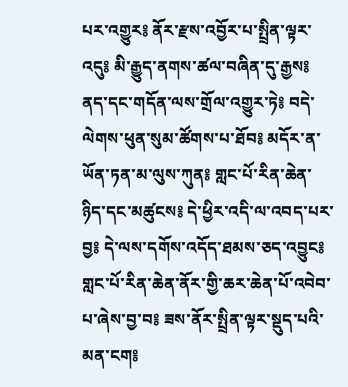པར་འགྱུར༔ ནོར་རྫས་འབྱོར་པ་སྤྲིན་ལྟར་འདུ༔ མི་རྒྱུད་ནགས་ཚལ་བཞིན་དུ་རྒྱས༔ ནད་དང་གདོན་ལས་གྲོལ་འགྱུར་ཏེ༔ བདེ་ལེགས་ཕུན་སུམ་ཚོགས་པ་ཐོབ༔ མདོར་ན་ཡོན་ཏན་མ་ལུས་ཀུན༔ གླང་པོ་རིན་ཆེན་ཉིད་དང་མཚུངས༔ དེ་ཕྱིར་འདི་ལ་འབད་པར་བྱ༔ དེ་ལས་དགོས་འདོད་ཐམས་ཅད་འབྱུང༔ གླང་པོ་རིན་ཆེན་ནོར་གྱི་ཆར་ཆེན་པོ་འབེབ་པ་ཞེས་བྱ་བ༔ ཟས་ནོར་སྤྲིན་ལྟར་སྡུད་པའི་མན་ངག༔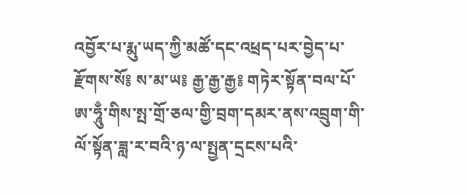འབྱོར་པ་རྨུ་ཡད་ཀྱི་མཚོ་དང་འཕྲད་པར་བྱེད་པ་རྫོགས་སོ༔ ས་མ་ཡ༔ རྒྱ་རྒྱ་རྒྱ༔ གཏེར་སྟོན་བལ་པོ་ཨ་ཧཱུྃ་གིས་སྤ་གྲོ་ཅལ་གྱི་བྲག་དམར་ནས་འབྲུག་གི་ལོ་སྟོན་ཟླ་ར་བའི་ཉ་ལ་སྤྱན་དྲངས་པའི་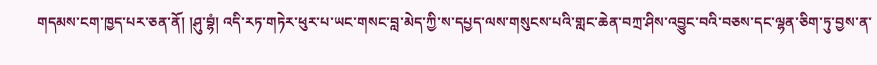གདམས་ངག་ཁྱད་པར་ཅན་ནོ། །ཤུ་བྷཾ། འདི་རཏ་གཏེར་ཕུར་པ་ཡང་གསང་བླ་མེད་ཀྱི་ས་དཔྱད་ལས་གསུངས་པའི་གླང་ཆེན་བཀྲ་ཤིས་འབྱུང་བའི་བཅས་དང་ལྷན་ཅིག་ཏུ་བྱས་ན་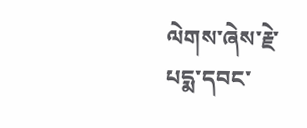ལེགས་ཞེས་རྗེ་པདྨ་དབང་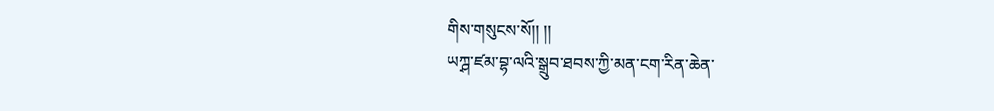གིས་གསུངས་སོ།། །།
ཡཀྴ་ཛམ་བྷ་ལའི་སྒྲུབ་ཐབས་ཀྱི་མན་ངག་རིན་ཆེན་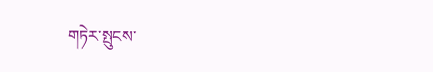གཏེར་སྤུངས་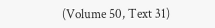(Volume 50, Text 31)